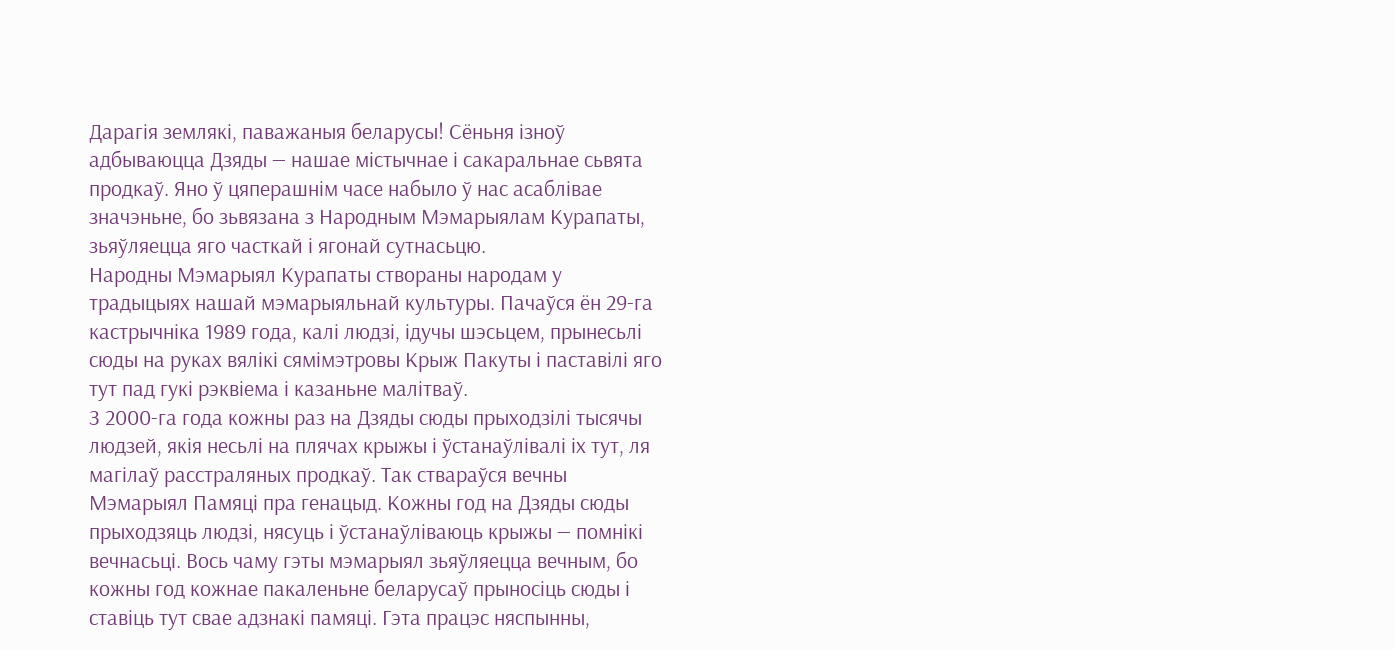Дарагія землякі, паважаныя беларусы! Сёньня ізноў адбываюцца Дзяды — нашае містычнае і сакаральнае сьвята продкаў. Яно ў цяперашнім часе набыло ў нас асаблівае значэньне, бо зьвязана з Народным Мэмарыялам Курапаты, зьяўляецца яго часткай і ягонай сутнасьцю.
Народны Мэмарыял Курапаты створаны народам у традыцыях нашай мэмарыяльнай культуры. Пачаўся ён 29-га кастрычніка 1989 года, калі людзі, ідучы шэсьцем, прынесьлі сюды на руках вялікі сямімэтровы Крыж Пакуты і паставілі яго тут пад гукі рэквіема і казаньне малітваў.
З 2000-га года кожны раз на Дзяды сюды прыходзілі тысячы людзей, якія несьлі на плячах крыжы і ўстанаўлівалі іх тут, ля магілаў расстраляных продкаў. Так ствараўся вечны Мэмарыял Памяці пра генацыд. Кожны год на Дзяды сюды прыходзяць людзі, нясуць і ўстанаўліваюць крыжы — помнікі вечнасьці. Вось чаму гэты мэмарыял зьяўляецца вечным, бо кожны год кожнае пакаленьне беларусаў прыносіць сюды і ставіць тут свае адзнакі памяці. Гэта працэс няспынны,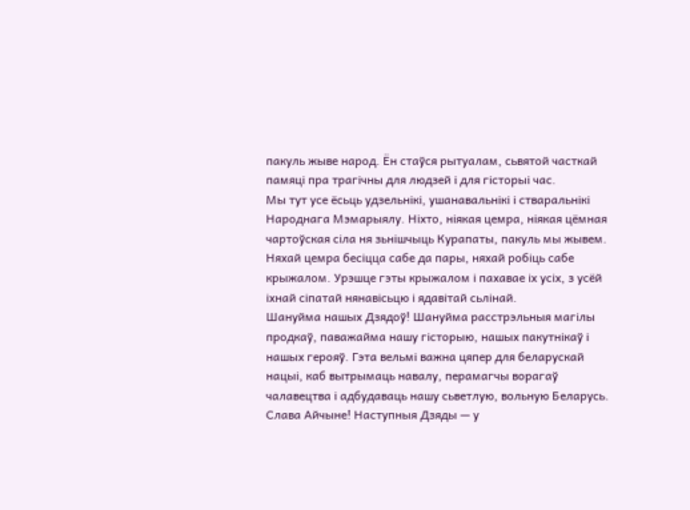пакуль жыве народ. Ён стаўся рытуалам, сьвятой часткай памяці пра трагічны для людзей і для гісторыі час.
Мы тут усе ёсьць удзельнікі, ушанавальнікі і стваральнікі Народнага Мэмарыялу. Ніхто, ніякая цемра, ніякая цёмная чартоўская сіла ня зьнішчыць Курапаты, пакуль мы жывем.
Няхай цемра бесіцца сабе да пары, няхай робіць сабе крыжалом. Урэшце гэты крыжалом і пахавае іх усіх, з усёй іхнай сіпатай нянавісьцю і ядавітай сьлінай.
Шануйма нашых Дзядоў! Шануйма расстрэльныя магілы продкаў, паважайма нашу гісторыю, нашых пакутнікаў і нашых герояў. Гэта вельмі важна цяпер для беларускай нацыі, каб вытрымаць навалу, перамагчы ворагаў чалавецтва і адбудаваць нашу сьветлую, вольную Беларусь.
Слава Айчыне! Наступныя Дзяды — у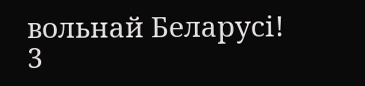вольнай Беларусі!
3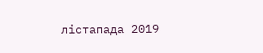лістапада 2019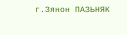г.Зянон ПАЗЬНЯК